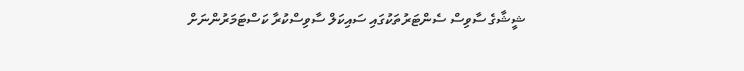ޝީޝާގެ ސާވިސް ސެންޓަރުތަކުގައި ސައިކަލް ސާވިސްކުރާ ކަސްޓަމަރުންނަށް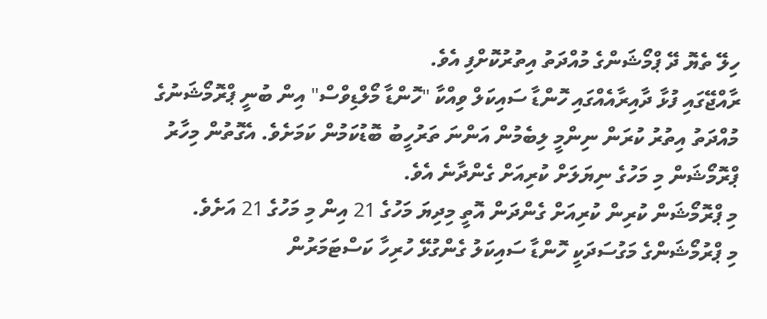ހިލޭ ތެޔޮ ދޭ ޕްމޯޝަންގެ މުއްދަތު އިތުރުކޮށްފި އެވެ.
ރާއްޖޭގައި ފުޅާ ދާއިރާއެއްގައި ހޮންޑާ ސައިކަލް ވިއްކާ "ހޮންޑާ މޯލްޑިވްސް" އިން ބުނީ ޕްރޮމޯޝަނުގެ މުއްދަތު އިތުރު ކުރަން ނިންމީ ލިބެމުން އަންނަ ތަރުހީބު ބޮޑުކަމުން ކަމަށެވެ. އެގޮތުން މިހާރު ޕްރޮމޯޝަން މި މަހުގެ ނިޔަލަށް ކުރިއަށް ގެންދާނެ އެވެ.
މި ޕްރޮމޯޝަން ކުރިން ކުރިއަށް ގެންދަން އޮތީ މިދިޔަ މަހުގެ 21 އިން މި މަހުގެ 21 އަށެވެ.
މި ޕްރުމޯޝަންގެ މަގުސަދަކީ ހޮންޑާ ސައިކަލު ގެންގުޅޭ ހުރިހާ ކަސްޓަމަރުން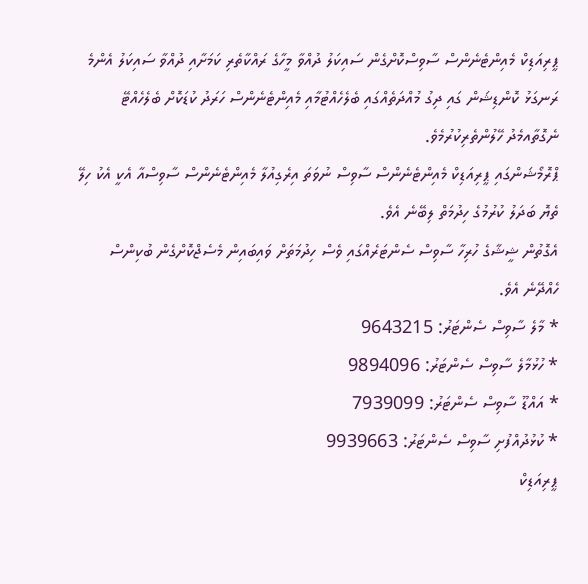ޕީރިއަޑިކް މެއިންޓެނެންސް ސާވިސްކޮށްގެން ސައިކަލު ދުއްވާ މީހާގެ ރައްކާތެރި ކަމަށާއި ދުއްވާ ސައިކަލު އެންމެ ރަނގަޅު ކޮންޑިޝަން ގައި ދިގު މުއްދަތެއްގައި ބެލެހެއްޓުމާއި މެއިންޓެނެންސް ހަރަދު ކުޑަކޮށް ބެލެހެއްޓޭ ނެގޮތާއމެދު ހޭލުންތެރިކުރުމެވެ.
ޕްރޮމޯޝަންގައި ޕީރިއަޑިކް މެއިންޓެނެންސް ސާވިސް ނުވަތަ އިރެގިއުލާ މެއިންޓެނެންސް ސާވިސްއާ އެކީ އެކު ހިލޭ ތެޔޮ ބަދަލު ކުރުމުގެ ހިދުމަތް ލިބޭނެ އެވެ.
އެގޮތުން ޝީޝާގެ ހުރިހާ ސާވިސް ސެންޓަރެއްގައި ވެސް ހިދުމަތަށް ވައިބައިން މެސެޖްކޮށްގެން ބުކިންސް ހެއްދޭނެ އެވެ.
* މާލެ ސާވިސް ސެންޓަރު: 9643215
* ހުޅުމާލެ ސާވިސް ސެންޓަރު: 9894096
* އައްޑޫ ސާވިސް ސެންޓަރު: 7939099
* ކުޅުދުއްފުށި ސާވިސް ސެންޓަރު: 9939663
ޕީރިއަޑިކް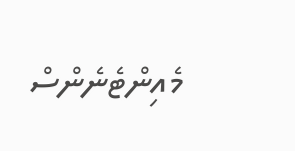މެއިންޓެނެންސް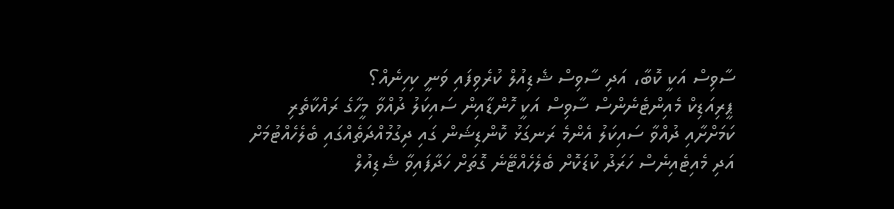ސާވިސް އަކީ ކޮބާ، އަދި ސާވިސް ޝެޑިއުލް ކުރެވިފައި ވަނީ ކިހިނެއް؟
ޕީރިއަޑިކް މެއިންޓެނެންސް ސާވިސް އަކީ ހޮންޑާއިން ސައިކަލު ދުއްވާ މީހާގެ ރައްކާތެރި ކަމަށްށާއި ދުއްވާ ސައިކަލު އެންމެ ރަނގަޅު ކޮންޑިޝަން ގައި ދިގުމުއްދަތެއްގައި ބެލެހެއްޓުމަށް އަދި މެއިޓެއިނެސް ހަރަދު ކުޑަކޮށް ބެލެހެއްޓޭނެ ގޮތަށް ހަދާފައިވާ ޝެޑިއުލް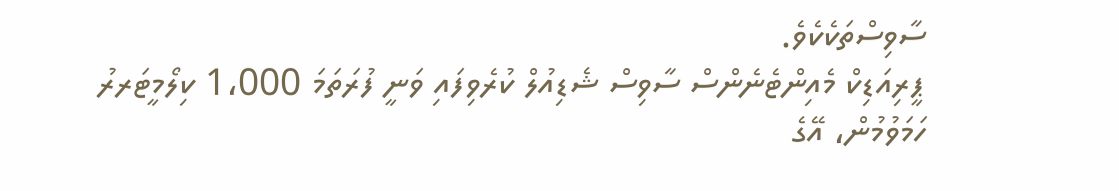ސާވިސްތަކެކެވެ.
ޕީރިއަޑިކް މެއިންޓެނެންސް ސާވިސް ޝެޑިއުލް ކުރެވިފައި ވަނީ ފުރަތަމަ 1،000 ކިލޯމީޓަރރު ހަމަވުމުން، އޭގެ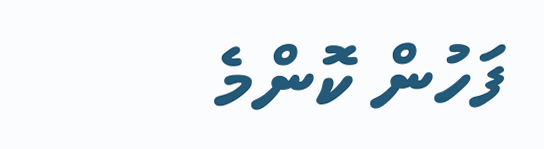ފަހުން ކޮންމެ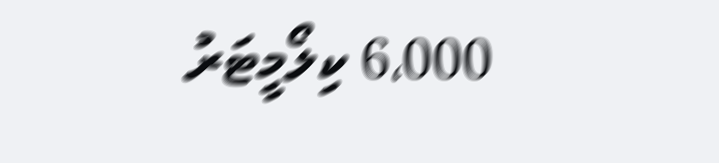6،000 ކިލޯމީޓަރު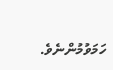ހަމަވުމުންނެވެ.